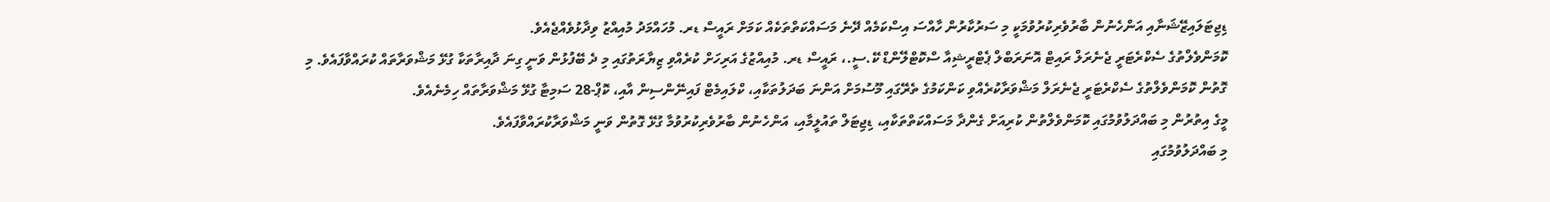ޑިޖިޓަލައިޒޭޝަނާއި އަންހެނުން ބާރުވެރިކުރުވުމަކީ މި ސަރުކާރުން ހާއްސަ އިސްކަމެއް ދޭނެ މަސައްކަތްތަކެއް ކަމަށް ރައީސް ޑރ. މުހައްމަދު މުއިއްޒު ވިދާޅުވެއްޖެއެވެ.
ކޮމަންވެލްތުގެ ސެކްރެޓަރީ ޖެނެރަލް ރައިޓް އޮނަރަބްލް ޕެޓްރީޝިއާ ސްކޮޓްލޭންޑް ކޭ.ސީ.، ރައީސް ޑރ. މުއިއްޒުގެ އަރިހަށް ކުރެއްވި ޒިޔާރަތުގައި މި ދެ ބޭފުޅުން ވަނީ ގިނަ ދާއިރާތަކާ ގުޅޭ މަޝްވަރާތައް ކުރައްވާފައެވެ. މި ގޮތުން ކޮމަންވެލްތުގެ ސެކްރެޓަރީ ޖެނެރަލް މަޝްވަރާކުރެއްވި ކަންކަމުގެ ތެރޭގައި މޫސުމަށް އަންނަ ބަދަލުތަކާއި، ކްލައިމެޓް ފައިނޭންސިން އާއި، ކޮޕް-28 ސަމިޓާ ގުޅޭ މަޝްވަރާތައް ހިމެނެއެވެ.
މީގެ އިތުރުން މި ބައްދަލުވުމުގައި ކޮމަންވެލްތުން ކުރިއަށް ގެންދާ މަސައްކަތްތަކާއި، ޑިޖިޓަލް ތައުލީމާއި، އަންހެނުން ބާރުވެރިކުރުވުމާ ގުޅޭ ގޮތުން ވަނީ މަޝްވަރާކުރައްވާފައެވެ.
މި ބައްދަލުވުމުގައި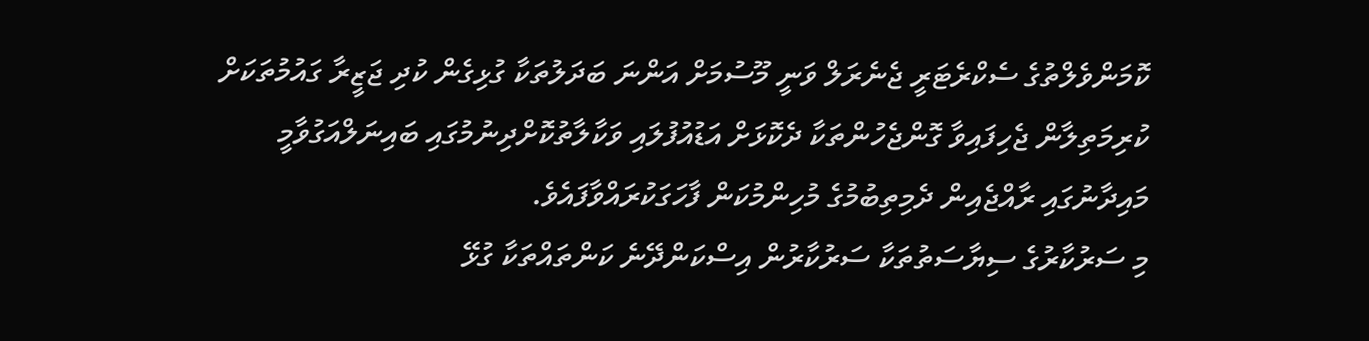ކޮމަންވެލްތުގެ ސެކްރެޓަރީ ޖެނެރަލް ވަނީ މޫސުމަށް އަންނަ ބަދަލުތަކާ ގުޅިގެން ކުދި ޖަޒީރާ ގައުމުތަކަށް ކުރިމަތިލާން ޖެހިފައިވާ ގޮންޖެހުންތަކާ ދެކޮޅަށް އަޑުއުފުލައި ވަކާލާތުކޮށްދިނުމުގައި ބައިނަލްއަގުވާމީ މައިދާނުގައި ރާއްޖެއިން ދެމިތިބުމުގެ މުހިންމުކަން ފާހަގަކުރައްވާފައެވެ.
މި ސަރުކާރުގެ ސިޔާސަތުތަކާ ސަރުކާރުން އިސްކަންދޭނެ ކަންތައްތަކާ ގުޅޭ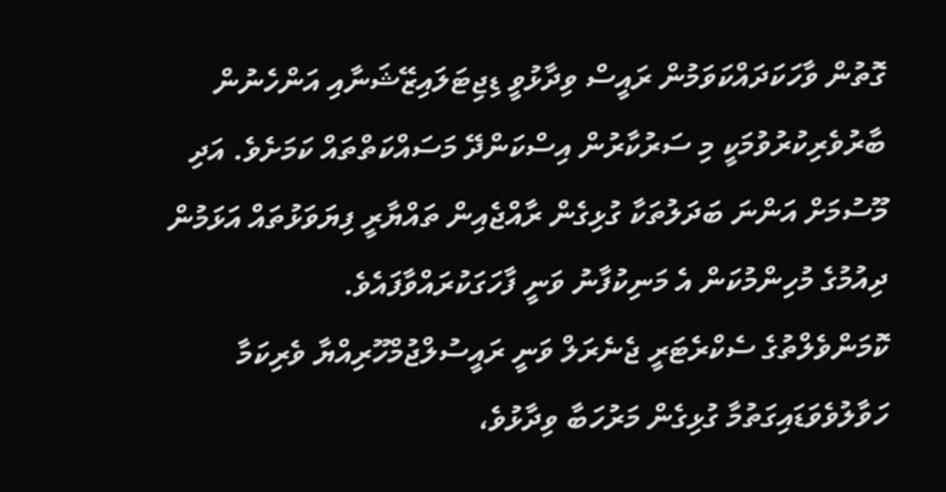ގޮތުން ވާހަކަދައްކަވަމުން ރައީސް ވިދާޅުވީ ޑިޖިޓަލައިޒޭޝަނާއި އަންހެނުން ބާރުވެރިކުރުވުމަކީ މި ސަރުކާރުން އިސްކަންދޭ މަސައްކަތްތައް ކަމަށެވެ. އަދި މޫސުމަށް އަންނަ ބަދަލުތަކާ ގުޅިގެން ރާއްޖެއިން ތައްޔާރީ ފިޔަވަޅުތައް އަޅަމުން ދިއުމުގެ މުހިންމުކަން އެ މަނިކުފާނު ވަނީ ފާހަގަކުރައްވާފައެވެ.
ކޮމަންވެލްތުގެ ސެކްރެޓަރީ ޖެނެރަލް ވަނީ ރައީސުލްޖުމްހޫރިއްޔާ ވެރިކަމާ ހަވާލުވެވަޑައިގަތުމާ ގުޅިގެން މަރުހަބާ ވިދާޅުވެ،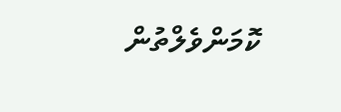ކޮމަންވެލްތުން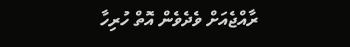ރާއްޖެއަށް ވެދެވެން އޮތް ހުރިހާ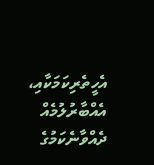އެހީތެރިކަމަކާއި، އެއްބާރުލުމެއް ދެއްވާނެކަމުގެ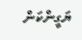ޔަގީންކަން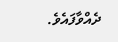ދެއްވާފައެވެ.